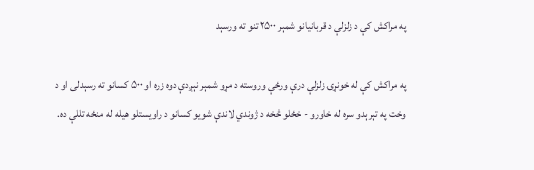په مراکش کې د زلزلې د قربانیانو شمېر ۲۵۰۰ تنو ته ورسېد

په مراکش کې له خونړۍ زلزلې درې ورځې وروسته د مړو شمېر نېږدې دوه زره او ۵۰۰ کسانو ته رسېدلی او د وخت په تېرېدو سره له خاورو - خځلو څخه د ژوندي لاندې شویو کسانو د راویستلو هیله له منځه تللې ده.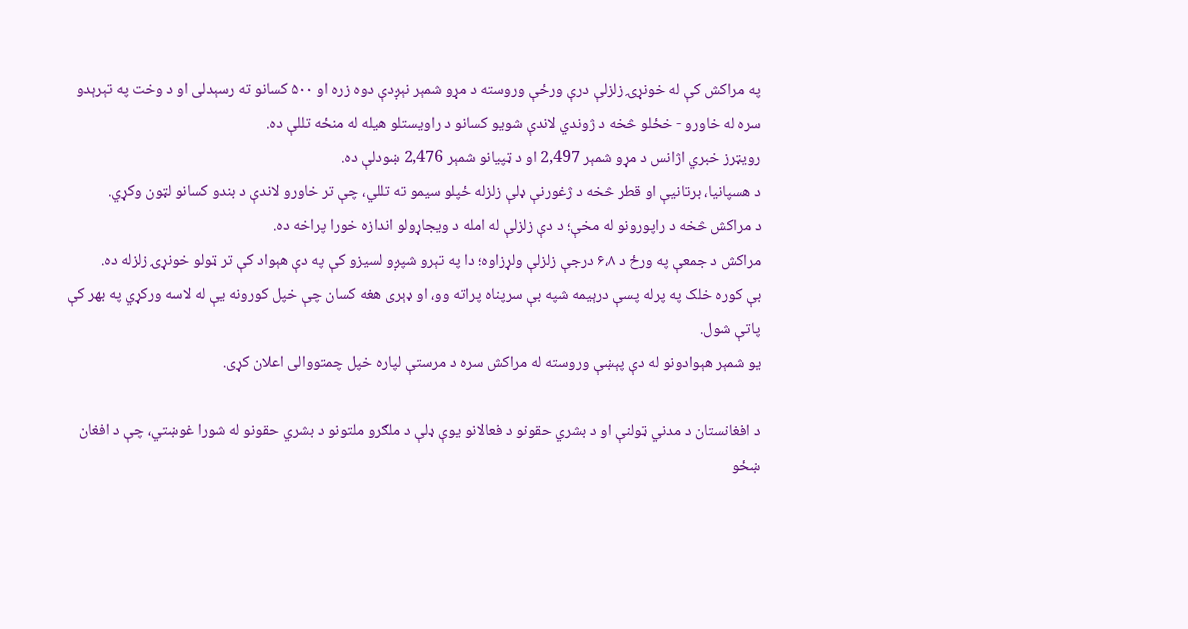په مراکش کې له خونړۍ زلزلې درې ورځې وروسته د مړو شمېر نېږدې دوه زره او ۵۰۰ کسانو ته رسېدلی او د وخت په تېرېدو سره له خاورو - خځلو څخه د ژوندي لاندې شویو کسانو د راویستلو هیله له منځه تللې ده.
رویټرز خبري اژانس د مړو شمېر 2,497 او د ټپیانو شمېر 2,476 ښودلې ده.
د هسپانیا، برتانیې او قطر څخه د ژغورنې ډلې زلزله ځپلو سیمو ته تللي، چې تر خاورو لاندې د بندو کسانو لټون وکړي.
د مراکش څخه د راپورونو له مخې؛ د دې زلزلې له امله د ویجاړولو اندازه خورا پراخه ده.
مراکش د جمعې په ورځ د ۶،۸ درجې زلزلې ولړزاوه؛ دا په تېرو شپږو لسیزو کې په دې هېواد کې تر ټولو خونړۍ زلزله ده.
بې کوره خلک په پرله پسې درېیمه شپه بې سرپناه پراته وو، او ډېری هغه کسان چې خپل کورونه یې له لاسه ورکړي په بهر کې پاتې شول.
یو شمېر هېوادونو له دې پېښې وروسته له مراکش سره د مرستې لپاره خپل چمتووالی اعلان کړی.

د افغانستان د مدني ټولنې او د بشري حقونو د فعالانو یوې ډلې د ملګرو ملتونو د بشري حقونو له شورا غوښتي، چې د افغان ښځو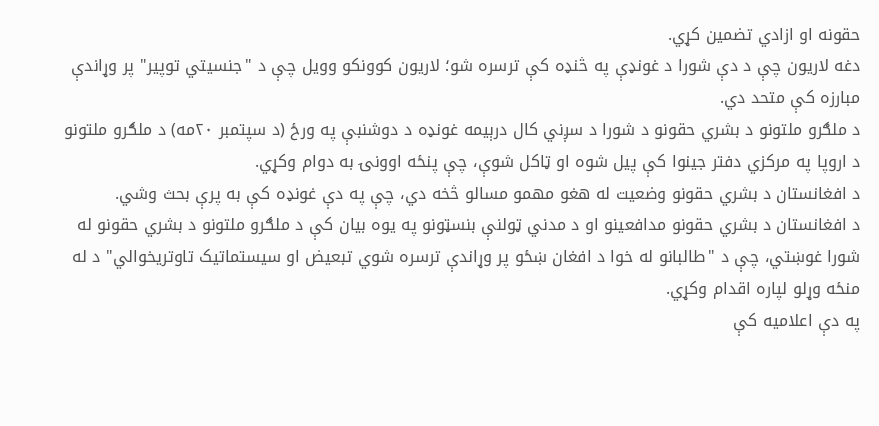حقونه او ازادي تضمین کړي.
دغه لاريون چې د دې شورا د غونډې په څنډه کې ترسره شو؛ لاريون کوونکو وويل چې د "جنسیتي توپير" پر وړاندې مبارزه کې متحد دي.
د ملګرو ملتونو د بشري حقونو د شورا د سږني کال درېیمه غونډه د دوشنبې په ورځ (د سپتمبر ۲۰مه) د ملګرو ملتونو د اروپا په مرکزي دفتر جینوا کې پیل شوه او ټاکل شوې، چې پنځه اوونۍ به دوام وکړي.
د افغانستان د بشري حقونو وضعیت له هغو مهمو مسالو څخه دي، چې په دې غونډه کې به پرې بحث وشي.
د افغانستان د بشري حقونو مدافعینو او د مدني ټولنې بنسټونو په یوه بیان کې د ملګرو ملتونو د بشري حقونو له شورا غوښتي، چې د "طالبانو له خوا د افغان ښځو پر وړاندې ترسره شوي تبعیض او سیستماتیک تاوتریخوالي" د له منځه وړلو لپاره اقدام وکړي.
په دې اعلاميه کې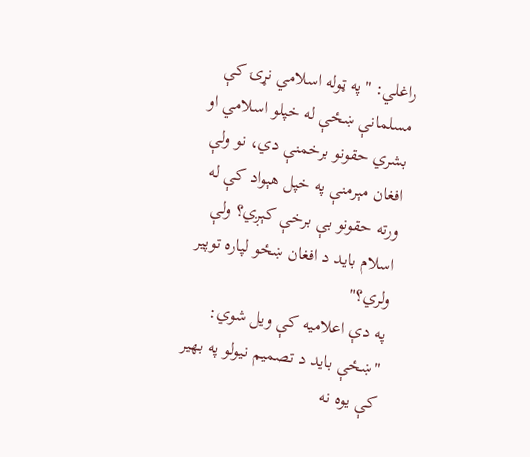راغلي: "په ټوله اسلامي نړۍ کې مسلمانې ښځې له خپلو اسلامي او بشري حقونو برخمنې دي، نو ولې افغان مېرمنې په خپل هېواد کې له ورته حقونو بې برخې کېږي؟ ولې اسلام باید د افغان ښځو لپاره توپیر ولري؟"
په دې اعلامیه کې ویل شوي: "ښځې باید د تصمیم نیولو په بهیر کې یوه نه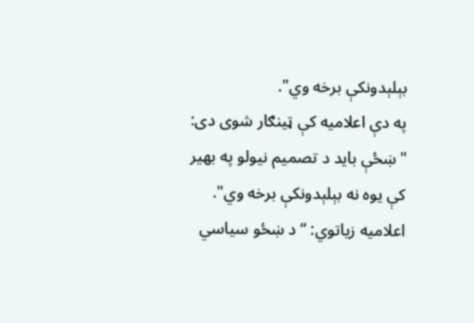بېلېدونکې برخه وي".
په دې اعلامیه کې ټینګار شوی دی: "ښځې باید د تصمیم نیولو په بهیر کې یوه نه بېلېدونکې برخه وي".
اعلامیه زیاتوي: “د ښځو سیاسي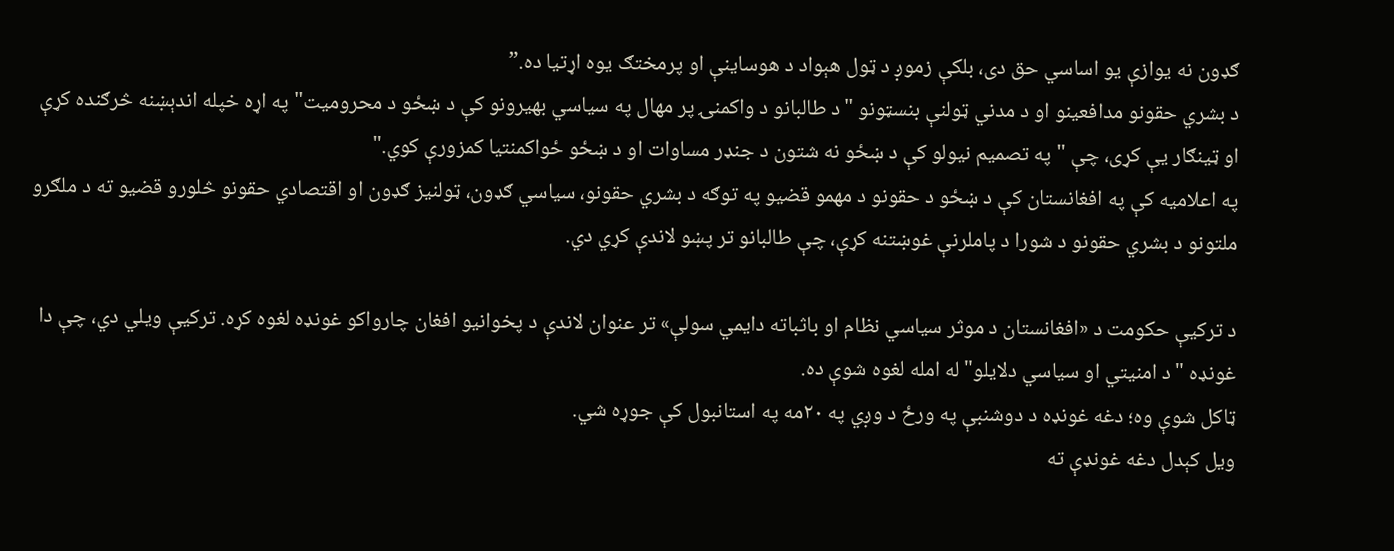ګډون نه یوازې یو اساسي حق دی، بلکې زموږ د ټول هېواد د هوساینې او پرمختګ یوه اړتیا ده.”
د بشري حقونو مدافعینو او د مدني ټولنې بنسټونو "د طالبانو د واکمنۍ پر مهال په سیاسي بهیرونو کې د ښځو د محرومیت" په اړه خپله اندېښنه څرګنده کړې او ټینګار یې کړی، چې "په تصمیم نیولو کې د ښځو نه شتون د جنډر مساوات او د ښځو ځواکمنتیا کمزورې کوي."
په اعلامیه کې په افغانستان کې د ښځو د حقونو د مهمو قضیو په توګه د بشري حقونو، سیاسي ګډون، ټولنیز ګډون او اقتصادي حقونو څلورو قضیو ته د ملګرو ملتونو د بشري حقونو د شورا د پاملرنې غوښتنه کړې، چې طالبانو تر پښو لاندې کړي دي.

د ترکیې حکومت د «افغانستان د موثر سیاسي نظام او باثباته دایمي سولې» تر عنوان لاندې د پخوانیو افغان چارواکو غونډه لغوه کړه. ترکیې ویلي دي، چې دا غونډه "د امنیتي او سیاسي دلایلو" له امله لغوه شوې ده.
ټاکل شوې وه؛ دغه غونډه د دوشنبې په ورځ د وږي په ۲۰مه په استانبول کې جوړه شي.
ویل کېدل دغه غونډې ته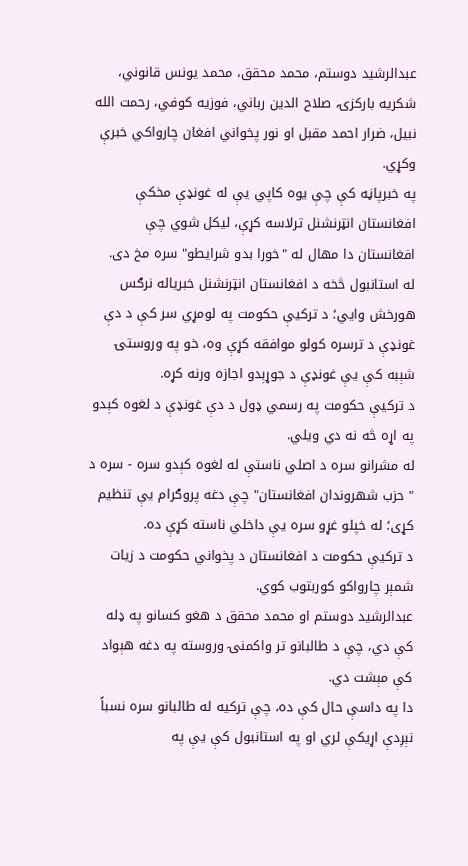عبدالرشید دوستم، محمد محقق، محمد یونس قانوني، شکریه بارکزۍ، صلاح الدین رباني، فوزیه کوفي، رحمت الله نبیل، ضرار احمد مقبل او نور پخواني افغان چارواکي خبرې وکړي.
په خبرپاڼه کې چې یوه کاپي یې له غونډې مخکې افغانستان انټرنشنل ترلاسه کړې، لیکل شوي چې افغانستان دا مهال له "خورا بدو شرایطو" سره مخ دی.
له استانبول څخه د افغانستان انټرنشنل خبرياله نرګس هورخش وايي؛ د ترکيې حکومت په لومړي سر کې د دې غونډې د ترسره کولو موافقه کړې وه، خو په وروستۍ شېبه کې يې غونډې د جوړېدو اجازه ورنه کړه.
د ترکیې حکومت په رسمي ډول د دې غونډې د لغوه کېدو په اړه څه نه دي ویلي.
له مشرانو سره د اصلي ناستې له لغوه کېدو سره - سره د " حزب شهروندان افغانستان" چې دغه پروګرام یې تنظیم کړی؛ له خپلو غړو سره یې داخلي ناسته کړې ده.
د تركيې حكومت د افغانستان د پخواني حكومت د زيات شمېر چارواكو كوربتوب كوي.
عبدالرشید دوستم او محمد محقق د هغو کسانو په ډله کې دي، چې د طالبانو تر واکمنۍ وروسته په دغه هېواد کې مېشت دي.
دا په داسې حال کې ده، چې ترکیه له طالبانو سره نسباً نېږدې اړیکې لري او په استانبول کې یې په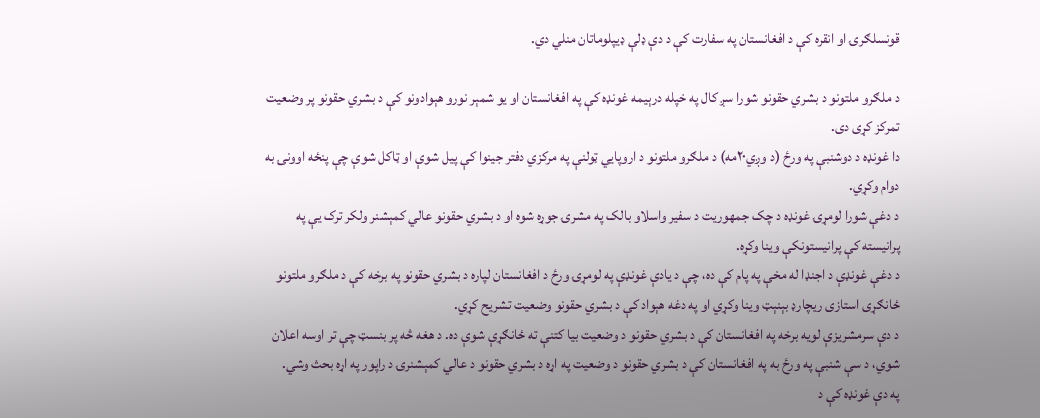قونسلګرۍ او انقره کې د افغانستان په سفارت کې د دې ډلې ډیپلوماتان منلي دي.

د ملګرو ملتونو د بشري حقونو شورا سږ کال په خپله درېیمه غونډه کې په افغانستان او یو شمېر نورو هېوادونو کې د بشري حقونو پر وضعیت تمرکز کړی دی.
دا غونډه د دوشنبې په ورځ (د وږي۲۰مه) د ملګرو ملتونو د اروپايي ټولنې په مرکزي دفتر جینوا کې پیل شوې او ټاکل شوې چې پنځه اوونۍ به دوام وکړي.
د دغې شورا لومړۍ غونډه د چک جمهوریت د سفیر واسلاو بالک په مشرۍ جوړه شوه او د بشري حقونو عالي کمېشنر ولکر ترک یې په پرانیسته کې پرانیستونکې وینا وکړه.
د دغې غونډې د اجنډا له مخې په پام کې ده، چې د یادې غونډې په لومړۍ ورځ د افغانستان لپاره د بشري حقونو په برخه کې د ملګرو ملتونو ځانګړی استازی ریچارډ بېنېټ وینا وکړي او په دغه هېواد کې د بشري حقونو وضعیت تشریح کړي.
د دې سرمشریزې لویه برخه په افغانستان کې د بشري حقونو د وضعیت بیا کتنې ته ځانګړې شوې ده. د هغه څه پر بنسټ چې تر اوسه اعلان شوي، د سې شنبې په ورځ به په افغانستان کې د بشري حقونو د وضعیت په اړه د بشري حقونو د عالي کمېشنرۍ د راپور په اړه بحث وشي.
په دې غونډه کې د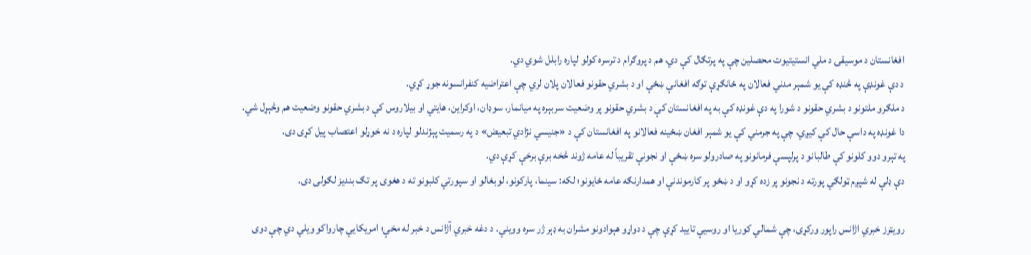افغانستان د موسیقۍ د ملي انستیتیوت محصلین چې په پرتګال کې دي، هم د پروګرام د ترسره کولو لپاره رابلل شوي دي.
د دې غونډې په څنډه کې یو شمېر مدني فعالان په ځانګړې توګه افغانې ښځې او د بشري حقونو فعالان پلان لري چې اعتراضيه کنفرانسونه جوړ کړي.
د ملګرو ملتونو د بشري حقونو د شورا په دې غونډه کې به په افغانستان کې د بشري حقونو پر وضعیت سربېره په میانمار، سوډان، اوکراین، هایتي او بيلاروس کې د بشري حقونو وضعیت هم وڅېړل شي.
دا غونډه په داسې حال کې کیږي، چې په جرمني کې یو شمېر افغان ښځینه فعالانو په افغانستان کې د «جنیسي نژادي تبعیض» د په رسمیت پېژندلو لپاره د نه خوړلو اعتصاب پیل کړی دی.
په تېرو دوو کلونو کې طالبانو د پرلپسې فرمانونو په صادرولو سره ښځې او نجونې تقریباً له عامه ژوند څخه برې برخې کړې دي.
دې ډلې له شپږم ټولګي پورته د نجونو پر زده کړو او د ښځو پر کارموندنې او همدارنګه عامه ځایونو؛ لکه: سینما، پارکونو، لوبغالو او سپورتي کلبونو ته د هغوی پر تګ بندیز لګولی دی.

رویټرز خبري اژانس راپور ورکړی، چې شمالي کوریا او روسیې تایید کړې چې د دواړو هېوادونو مشران به ډېر ژر سره وویني. د دغه خبري آژانس د خبر له مخې؛ امریکايي چارواکو ویلي دي چې دوی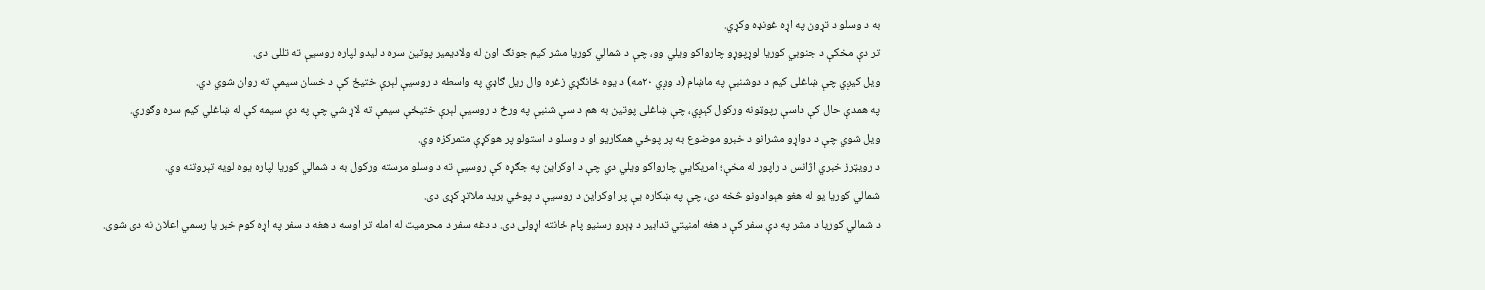به د وسلو د تړون په اړه غونډه وکړي.
تر دې مخکې د جنوبي کوریا لوړپوړو چارواکو ویلي وو، چې د شمالي کوریا مشر کیم جونګ اون له ولادیمیر پوتین سره د لیدو لپاره روسیې ته تللی دی.
ویل کیږي چې ښاغلی کیم د دوشنبې په ماښام (د وږي ۲۰مه) د یوه ځانګړي زغره وال ریل ګاډي په واسطه د روسیې لېرې ختیځ کې د خسان سیمې ته روان شوي دي.
په همدې حال کې داسې رپوټونه ورکول کېږي، چې ښاغلی پوتین به هم د سې شنبې په ورځ د روسیې لېرې ختیځې سیمې ته لاړ شي چې په دې سیمه کې له ښاغلي کیم سره وګوري.
ویل شوي چې د دواړو مشرانو د خبرو موضوع به پر پوځي همکاریو او د وسلو د استولو پر هوکړې متمرکزه وي.
د رویټرز خبري اژانس د راپور له مخې؛ امریکايي چارواکو ویلي دي چې د اوکراین په جګړه کې روسیې ته د وسلو مرسته ورکول به د شمالي کوریا لپاره یوه لویه تېروتنه وي.
شمالي کوریا یو له هغو هېوادونو څخه دی، چې په ښکاره یې پر اوکراین د روسیې د پوځي برید ملاتړ کړی دی.
د شمالي کوریا د مشر په دې سفر کې د هغه امنیتي تدابیر د ډېرو رسنیو پام ځانته اړولی دی. د دغه سفر د محرمیت له امله تر اوسه د هغه د سفر په اړه کوم خبر یا رسمي اعلان نه دی شوی.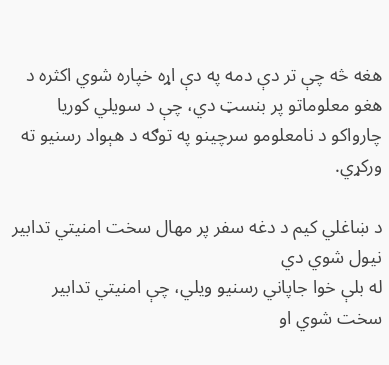هغه څه چې تر دې دمه په دې اړه خپاره شوي اکثره د هغو معلوماتو پر بنسټ دي، چې د سویلي کوریا چارواکو د نامعلومو سرچینو په توګه د هېواد رسنیو ته ورکړي.

د ښاغلي کیم د دغه سفر پر مهال سخت امنیتي تدابیر نیول شوي دي
له بلې خوا جاپاني رسنیو ویلي، چې امنیتي تدابیر سخت شوي او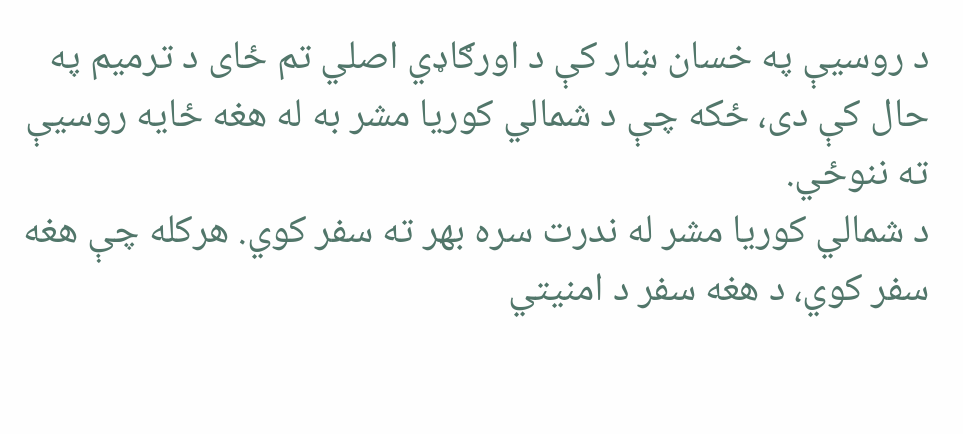د روسیې په خسان ښار کې د اورګاډي اصلي تم ځای د ترمیم په حال کې دی، ځکه چې د شمالي کوریا مشر به له هغه ځایه روسیې ته ننوځي.
د شمالي کوریا مشر له ندرت سره بهر ته سفر کوي. هرکله چې هغه سفر کوي، د هغه سفر د امنیتي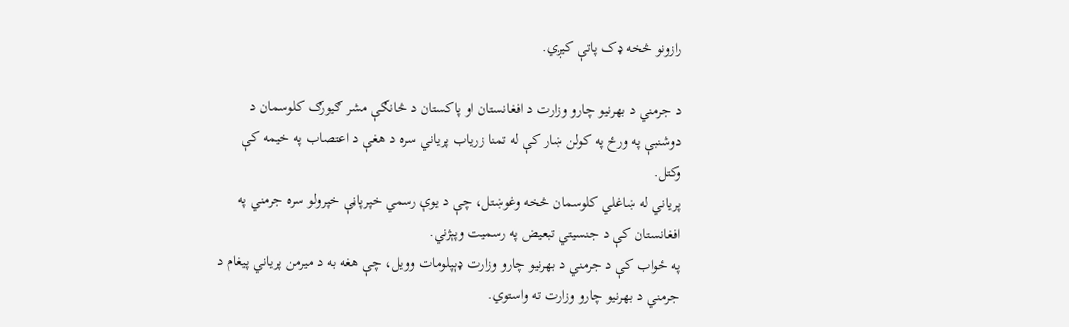رازونو څخه ډک پاتې کیږي.

د جرمني د بهرنیو چارو وزارت د افغانستان او پاکستان د څانګې مشر ګیورګ کلوسمان د دوشنبې په ورځ په کولن ښار کې له تمنا زریاب پریاني سره د هغې د اعتصاب په خیمه کې وکتل.
پریاني له ښاغلي کلوسمان څخه وغوښتل، چې د یوې رسمي خپرپاڼې خپرولو سره جرمني په افغانستان کې د جنسیتي تبعیض په رسمیت وپېژني.
په ځواب کې د جرمني د بهرنیو چارو وزارت ډېپلومات وویل، چې هغه به د میرمن پریاني پیغام د جرمني د بهرنیو چارو وزارت ته واستوي.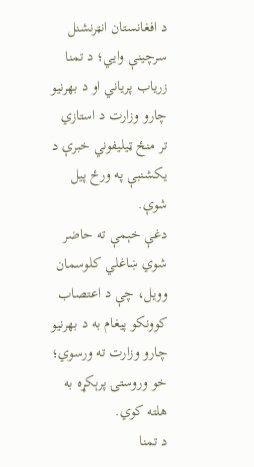د افغانستان انټرنشنل سرچینې وايي؛ د تمنا زریاب پریاني او د بهرنیو چارو وزارت د استازي تر منځ ټیلیفوني خبرې د یکشنبې په ورځ پیل شوې.
دغې خېمې ته حاضر شوي ښاغلي کلوسمان وويل، چې د اعتصاب کوونکو پيغام به د بهرنيو چارو وزارت ته ورسوي؛ خو وروستۍ پرېکړه به هلته کوي.
د تمنا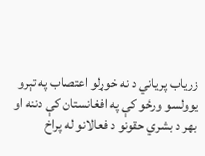زرياب پریاني د نه خوړلو اعتصاب په تېرو يوولسو ورځو کې په افغانستان کې دننه او بهر د بشري حقونو د فعالانو له پراخ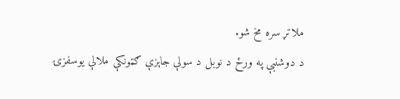ملاتړ سره مخ شو.
د دوشنبې په ورځ د نوبل د سولې جاېزې ګټونکې ملالې یوسفزۍ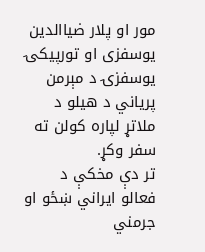مور او پلار ضیاالدین یوسفزی او تورپیکۍ یوسفزۍ د مېرمن پریاني د هیلو د ملاتړ لپاره کولن ته سفر وکړ.
تر دې مخکې د فعالو ایراني ښځو او جرمني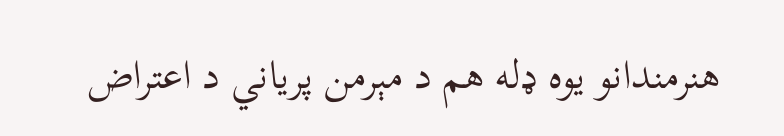هنرمندانو یوه ډله هم د مېرمن پریاني د اعتراض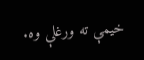خیمې ته ورغلې وه.